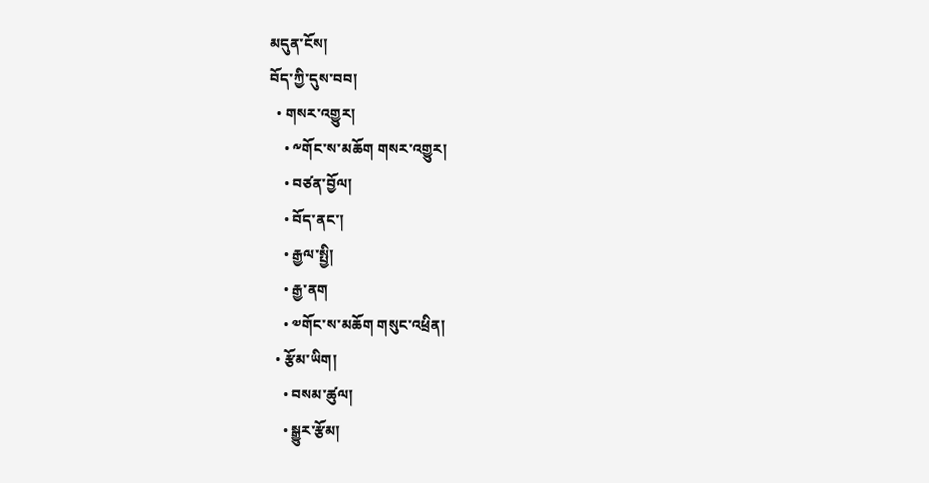མདུན་ངོས།
བོད་ཀྱི་དུས་བབ།
  • གསར་འགྱུར།
    • ༸གོང་ས་མཆོག གསར་འགྱུར།
    • བཙན་བྱོལ།
    • བོད་ནང་།
    • རྒྱལ་སྤྱི།
    • རྒྱ་ནག
    • ༧གོང་ས་མཆོག གསུང་འཕྲིན།
  • རྩོམ་ཡིག།
    • བསམ་ཚུལ།
    • སྒྱུར་རྩོམ།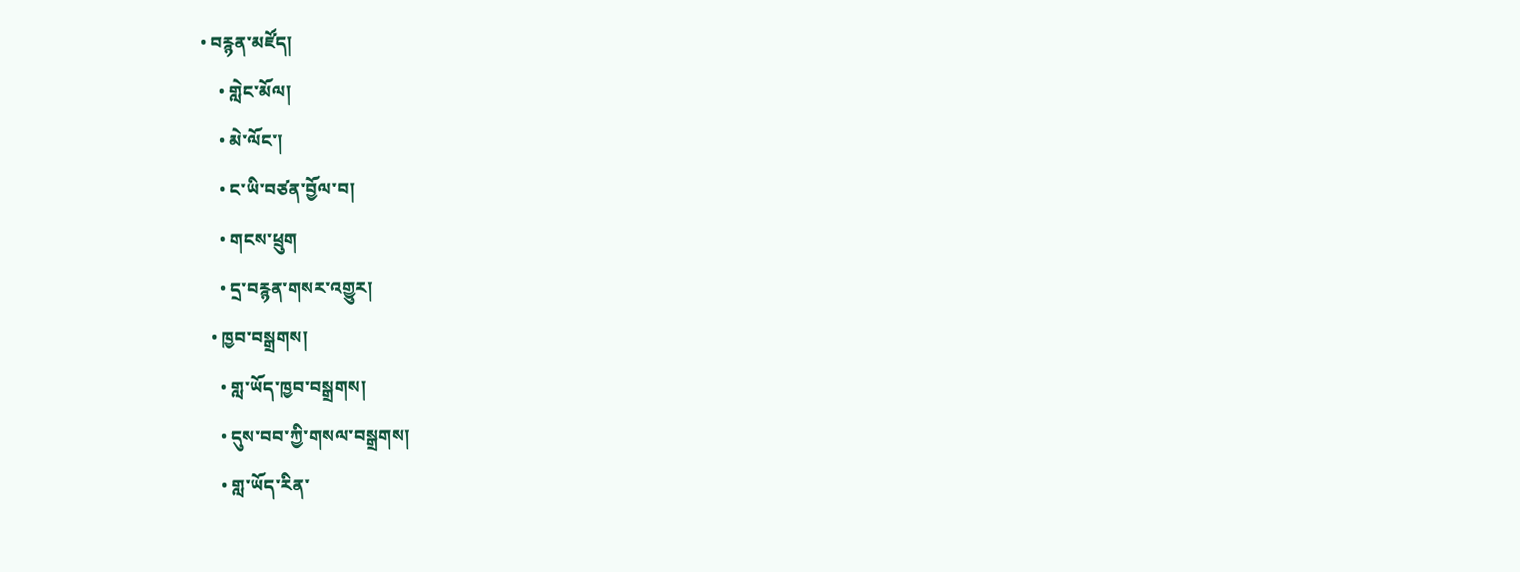• བརྙན་མཛོད།
    • གླེང་མོལ།
    • མེ་ལོང་།
    • ང་ཡི་བཙན་བྱོལ་བ།
    • གངས་ཕྲུག
    • དྲ་བརྙན་གསར་འགྱུར།
  • ཁྱབ་བསྒྲགས།
    • གླ་ཡོད་ཁྱབ་བསྒྲགས།
    • དུས་བབ་ཀྱི་གསལ་བསྒྲགས།
    • གླ་ཡོད་རིན་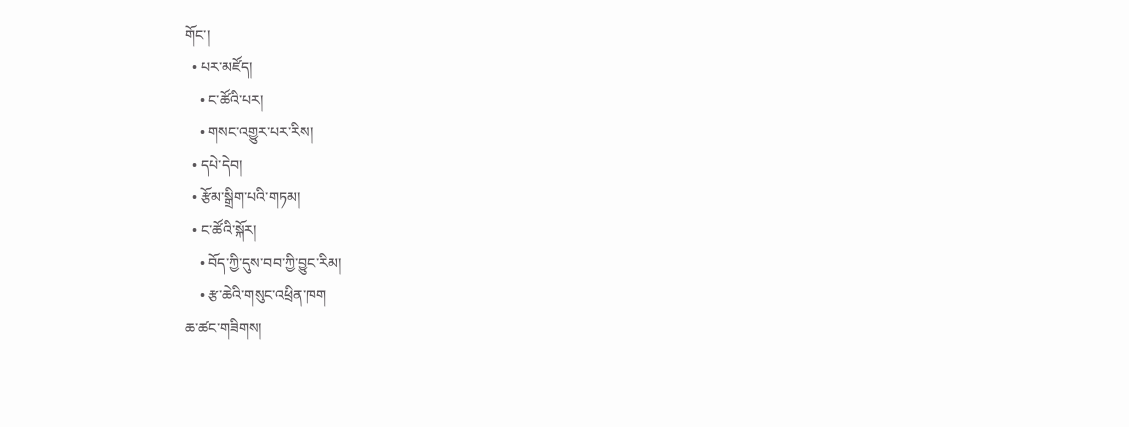གོང་།
  • པར་མཛོད།
    • ང་ཚོའི་པར།
    • གསང་འགྱུར་པར་རིས།
  • དཔེ་དེབ།
  • རྩོམ་སྒྲིག་པའི་གཏམ།
  • ང་ཚོའི་སྐོར།
    • བོད་ཀྱི་དུས་བབ་ཀྱི་བྱུང་རིམ།
    • རྩ་ཆེའི་གསུང་འཕྲིན་ཁག
ཆ་ཚང་གཟིགས།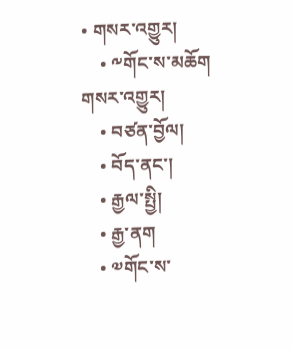• གསར་འགྱུར།
    • ༸གོང་ས་མཆོག གསར་འགྱུར།
    • བཙན་བྱོལ།
    • བོད་ནང་།
    • རྒྱལ་སྤྱི།
    • རྒྱ་ནག
    • ༧གོང་ས་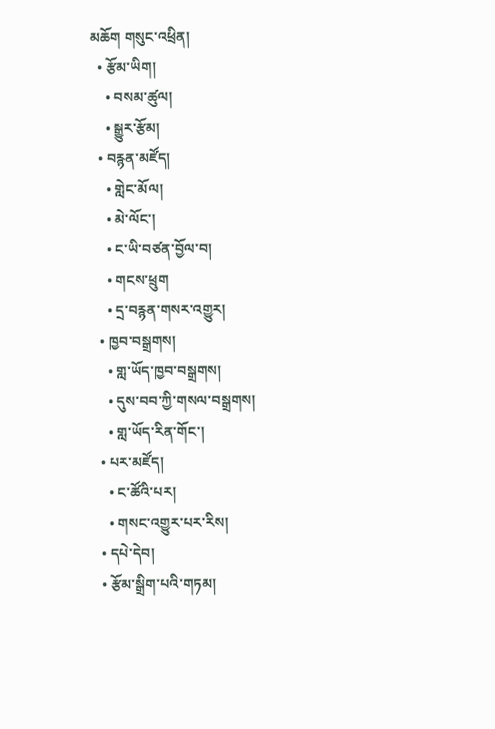མཆོག གསུང་འཕྲིན།
  • རྩོམ་ཡིག།
    • བསམ་ཚུལ།
    • སྒྱུར་རྩོམ།
  • བརྙན་མཛོད།
    • གླེང་མོལ།
    • མེ་ལོང་།
    • ང་ཡི་བཙན་བྱོལ་བ།
    • གངས་ཕྲུག
    • དྲ་བརྙན་གསར་འགྱུར།
  • ཁྱབ་བསྒྲགས།
    • གླ་ཡོད་ཁྱབ་བསྒྲགས།
    • དུས་བབ་ཀྱི་གསལ་བསྒྲགས།
    • གླ་ཡོད་རིན་གོང་།
  • པར་མཛོད།
    • ང་ཚོའི་པར།
    • གསང་འགྱུར་པར་རིས།
  • དཔེ་དེབ།
  • རྩོམ་སྒྲིག་པའི་གཏམ།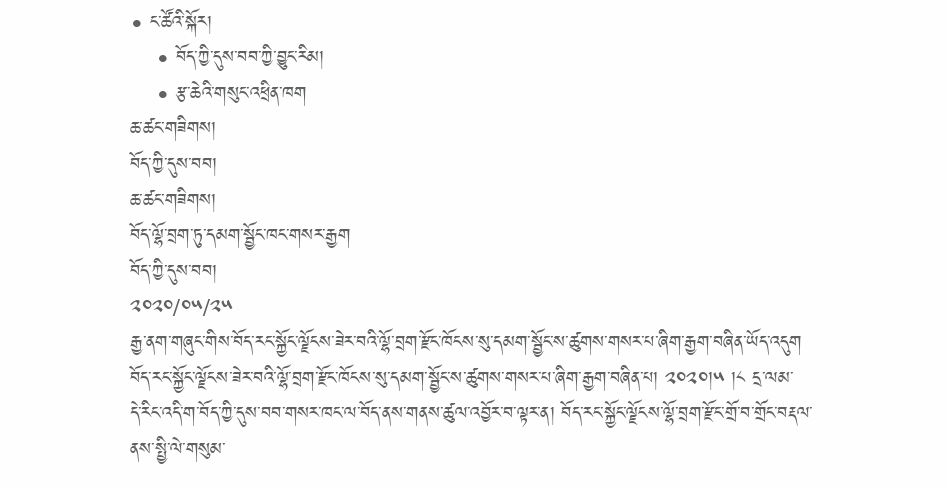• ང་ཚོའི་སྐོར།
    • བོད་ཀྱི་དུས་བབ་ཀྱི་བྱུང་རིམ།
    • རྩ་ཆེའི་གསུང་འཕྲིན་ཁག
ཆ་ཚང་གཟིགས།
བོད་ཀྱི་དུས་བབ།
ཆ་ཚང་གཟིགས།
བོད་ལྷོ་བྲག་ཏུ་དམག་སྦྱོང་ཁང་གསར་རྒྱག
བོད་ཀྱི་དུས་བབ།
༢༠༢༠/༠༥/༢༥
རྒྱ་ནག་གཞུང་གིས་བོད་རང་སྐྱོང་ལྗོངས་ཟེར་བའི་ལྷོ་བྲག་རྫོང་ཁོངས་སུ་དམག་སྦྱོང་ས་ཚུགས་གསར་པ་ཞིག་རྒྱག་བཞིན་ཡོད་འདུག
བོད་རང་སྐྱོང་ལྗོངས་ཟེར་བའི་ལྷོ་བྲག་རྫོང་ཁོངས་སུ་དམག་སྦྱོང་ས་ཚུགས་གསར་པ་ཞིག་རྒྱག་བཞིན་པ། ༢༠༢༠།༥ །༨ དྲ་ལམ་
དེ་རིང་འདི་ག་བོད་ཀྱི་དུས་བབ་གསར་ཁང་ལ་བོད་ནས་གནས་ཚུལ་འབྱོར་བ་ལྟར་ན། བོད་རང་སྐྱོང་ལྗོངས་ལྷོ་བྲག་རྫོང་གྲོ་བ་གྲོང་བརྡལ་ནས་སྤྱི་ལེ་གསུམ་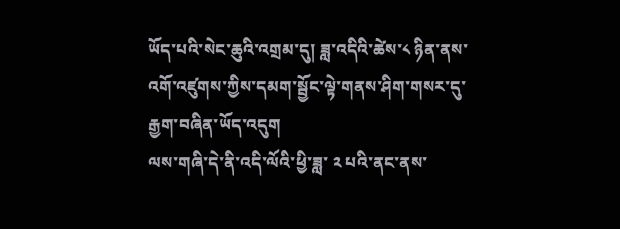ཡོད་པའི་སེང་ཆུའི་འགྲམ་དུ། ཟླ་འདིའི་ཚེས་༨ ཉིན་ནས་འགོ་འཛུགས་ཀྱིས་དམག་སྦྱོང་ལྟེ་གནས་ཤིག་གསར་དུ་རྒྱག་བཞིན་ཡོད་འདུག
ལས་གཞི་དེ་ནི་འདི་ལོའི་ཕྱི་ཟླ་ ༢ པའི་ནང་ནས་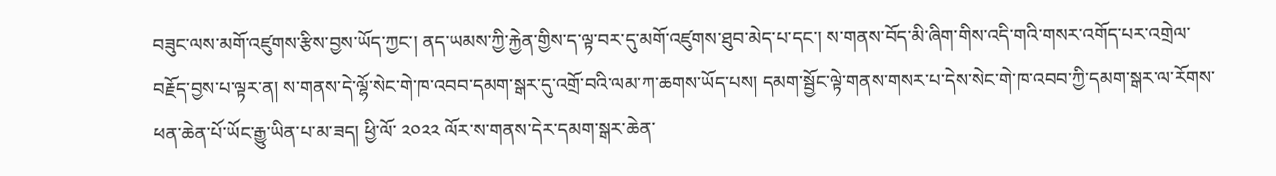བཟུང་ལས་མགོ་འཛུགས་རྩིས་བྱས་ཡོད་ཀྱང་། ནད་ཡམས་ཀྱི་རྐྱེན་གྱིས་ད་ལྟ་བར་དུ་མགོ་འཛུགས་ཐུབ་མེད་པ་དང་། ས་གནས་བོད་མི་ཞིག་གིས་འདི་གའི་གསར་འགོད་པར་འགྲེལ་བརྗོད་བྱས་པ་ལྟར་ན། ས་གནས་དེ་ལྷོ་སེང་གེ་ཁ་འབབ་དམག་སྒར་དུ་འགྲོ་བའི་ལམ་ཀ་ཆགས་ཡོད་པས། དམག་སྦྱོང་ལྟེ་གནས་གསར་པ་དེས་སེང་གེ་ཁ་འབབ་ཀྱི་དམག་སྒར་ལ་རོགས་ཕན་ཆེན་པོ་ཡོང་རྒྱུ་ཡིན་པ་མ་ཟད། ཕྱི་ལོ་ ༢༠༢༢ ལོར་ས་གནས་དེར་དམག་སྒར་ཆེན་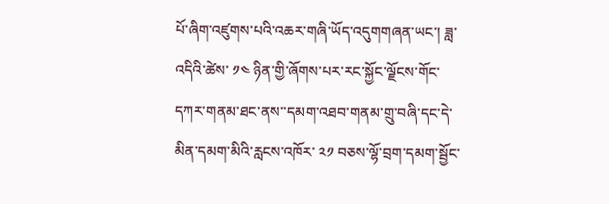པོ་ཞིག་འཛུགས་པའི་འཆར་གཞི་ཡོད་འདུགགཞན་ཡང་། ཟླ་འདིའི་ཚེས་ ༡༤ ཉིན་གྱི་ཞོགས་པར་རང་སྐྱོང་ལྗོངས་གོང་དཀར་གནམ་ཐང་ནས་་དམག་འཐབ་གནམ་གྲུ་བཞི་དང་དེ་མིན་དམག་མིའི་རླངས་འཁོར་ ༢༡ བཅས་ལྷོ་བྲག་དམག་སྦྱོང་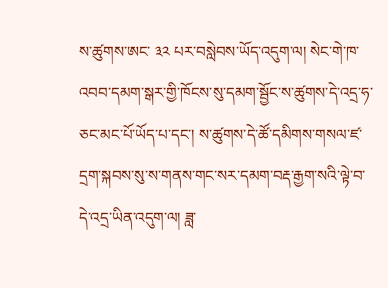ས་ཚུགས་ཨང་ ༣༢ པར་བསླེབས་ཡོད་འདུག་ལ། སེང་གེ་ཁ་འབབ་དམག་སྒར་གྱི་ཁོངས་སུ་དམག་སྦྱོང་ས་ཚུགས་དེ་འདྲ་ཧ་ཅང་མང་པོ་ཡོད་པ་དང་། ས་ཚུགས་དེ་ཚོ་དམིགས་གསལ་ཛ་དྲག་སྐབས་སུ་ས་གནས་གང་སར་དམག་བརྡ་རྒྱག་སའི་ལྟེ་བ་དེ་འདྲ་ཡིན་འདུག་ལ། ཟླ་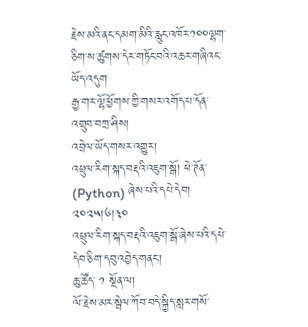རྗེས་མའི་ནང་དམག་མིའི་རླུང་འཁོར་༡༠༠ལྷག་ཅིག་ས་ཚུགས་དེར་གཏོང་བའི་འཆར་གཞིའང་ཡོད་འདུག
རྒྱ་གར་ལྷོ་ཕྱོགས་ཀྱི་གསར་འགོད་པ་དོན་འགྲུབ་བཀྲ་ཤིས།
འབྲེལ་ཡོད་གསར་འགྱུར།
འཕྲུལ་རིག་སྐད་བརྡའི་འཇུག་སྒོ། ཕེ་ཊོན་ (Python) ཞེས་པའི་དཔེ་དེབ། ༢༠༢༥།༦།༣༠
འཕྲུལ་རིག་སྐད་བརྡའི་འཇུག་སྒོ་ཞེས་པའི་དཔེ་དེབ་ཅིག་དབུ་འབྱེད་གནང་།
ཆུ་ཚོད་ ༡ སྔོན་ལ།
ལོ་རྗེས་མར་སྦེལ་ཀོབ་བདེ་སྐྱིད་སླར་གསོ་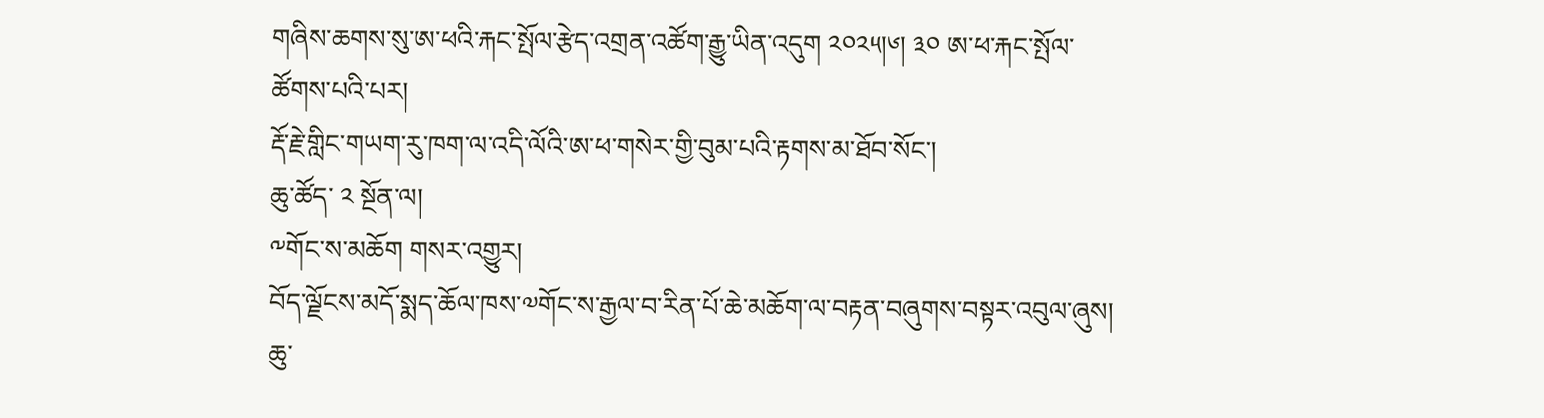གཞིས་ཆགས་སུ་ཨ་ཕའི་རྐང་སྤོལ་རྩེད་འགྲན་འཚོག་རྒྱུ་ཡིན་འདུག ༢༠༢༥།༦། ༣༠ ཨ་ཕ་རྐང་སྤོལ་ཚོགས་པའི་པར།
རྡོ་རྗེ་གླིང་གཡག་རུ་ཁག་ལ་འདི་ལོའི་ཨ་ཕ་གསེར་གྱི་བུམ་པའི་རྟགས་མ་ཐོབ་སོང་།
ཆུ་ཚོད་ ༢ སྔོན་ལ།
༸གོང་ས་མཆོག གསར་འགྱུར།
བོད་ལྗོངས་མདོ་སྨད་ཆོལ་ཁས་༧གོང་ས་རྒྱལ་བ་རིན་པོ་ཆེ་མཆོག་ལ་བརྟན་བཞུགས་བསྟར་འབུལ་ཞུས།
ཆུ་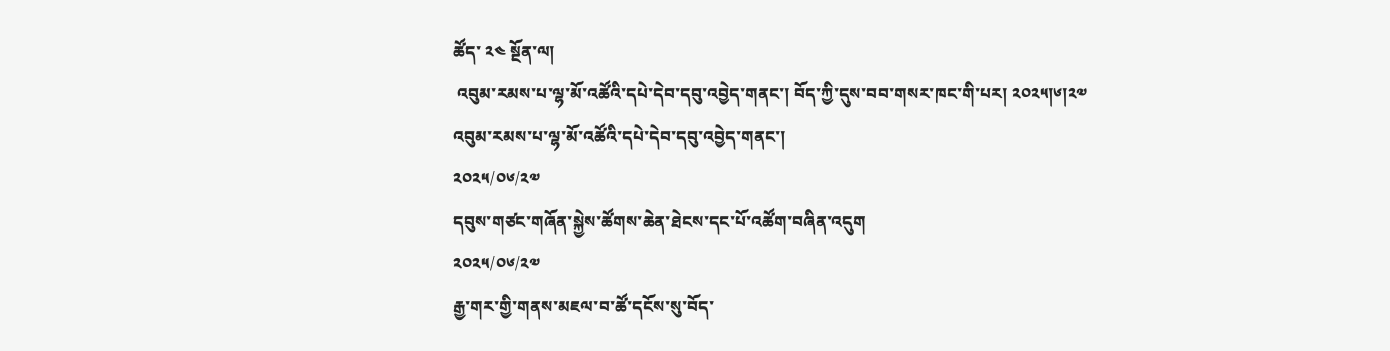ཚོད་ ༢༤ སྔོན་ལ།
 འབུམ་རམས་པ་ལྷ་མོ་འཚོའི་དཔེ་དེབ་དབུ་འབྱེད་གནང་། བོད་ཀྱི་དུས་བབ་གསར་ཁང་གི་པར། ༢༠༢༥།༦།༢༧
འབུམ་རམས་པ་ལྷ་མོ་འཚོའི་དཔེ་དེབ་དབུ་འབྱེད་གནང་།
༢༠༢༥/༠༦/༢༧
དབུས་གཙང་གཞོན་སྐྱེས་ཚོགས་ཆེན་ཐེངས་དང་པོ་འཚོག་བཞིན་འདུག
༢༠༢༥/༠༦/༢༧
རྒྱ་གར་གྱི་གནས་མཇལ་བ་ཚོ་དངོས་སུ་བོད་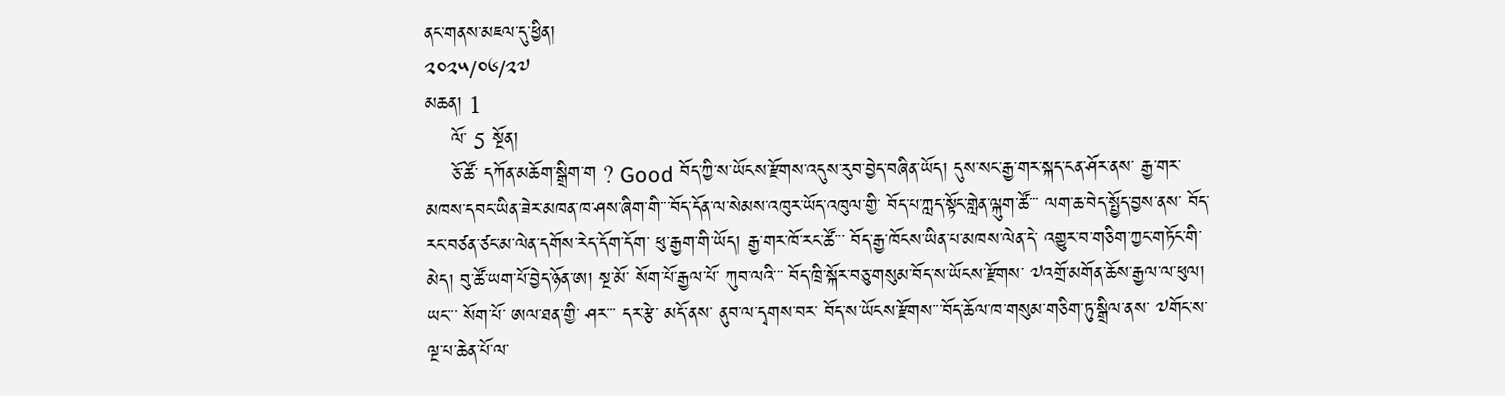ནང་གནས་མཇལ་དུ་ཕྱིན།
༢༠༢༥/༠༦/༢༧
མཆན། 1
    ལོ་ 5 སྔོན།
    ཅོ་ཚོ་ དཀོན་མཆོག་སྒྲིག་ག ? Good བོད་ཀྱི་ས་ཡོངས་རྫོགས་འདུས་རུབ་བྱེད་བཞིན་ཡོད། དུས་སང་རྒྱ་གར་སྐད་ངན་ཤོར་ནས་ རྒྱ་གར་མཁས་དབང་ཡིན་ཟེར་མཁན་ཁ་ཤས་ཞིག་གི་་་བོད་དོན་ལ་སེམས་འཁུར་ཡོད་འཁུལ་གྱི་ བོད་པ་ཀླད་སྟོང་གླེན་ལྐུག་ཚོ་་་ ལག་ཆ་བེད་སྤྱོད་བྱས་ནས་ བོད་རང་བཙན་ཙང་མ་ལེན་དགོས་རེད་དོག་དོག་ ཕུ་རྒྱག་གི་ཡོད། རྒྱ་གར་ཁོ་རང་ཚོ་་་ བོད་རྒྱ་ཁོངས་ཡིན་པ་མཁས་ལེན་དེ་ འགྱུར་བ་གཅིག་ཀྱང་གཏོང་གི་མེད། བུ་ཚོ་ཡག་པོ་བྱེད་ཉོན་ཨ། སྔ་མོ་ སོག་པོ་རྒྱལ་པོ་ ཀུབ་ལའི་་་ བོད་ཁྲི་སྐོར་བཅུ་གསུམ་བོད་ས་ཡོངས་རྫོགས་ ༧འགྲོ་མགོན་ཆོས་རྒྱལ་ལ་ཕུལ། ཡང་་་ སོག་པོ་ ཨལ་ཐན་གྱི་ ཤར་་་ དར་རྩེ་ མདོ་ནས་ ནུབ་ལ་དྭགས་བར་ བོད་ས་ཡོངས་རྫོགས་་་བོད་ཆོལ་ཁ་གསུམ་གཅིག་ཏུ་སྒྲིལ་ནས་ ༧གོང་ས་ལྔ་པ་ཆེན་པོ་ལ་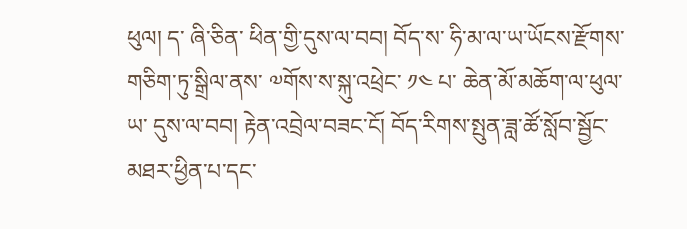ཕུལ། ད་ ཞི་ཅིན་ ཕིན་གྱི་དུས་ལ་བབ། བོད་ས་ ཧི་མ་ལ་ཡ་ཡོངས་རྫོགས་གཅིག་ཏུ་སྒྲིལ་ནས་ ༧གོས་ས་སྐུ་འཕྲེང་ ༡༤ པ་ ཆེན་མོ་མཆོག་ལ་ཕུལ་ཡ་ དུས་ལ་བབ། རྟེན་འབྲེལ་བཟང་ངོ། བོད་རིགས་སྤུན་ཟླ་ཚོ་སློབ་སྦྱོང་མཐར་ཕྱིན་པ་དང་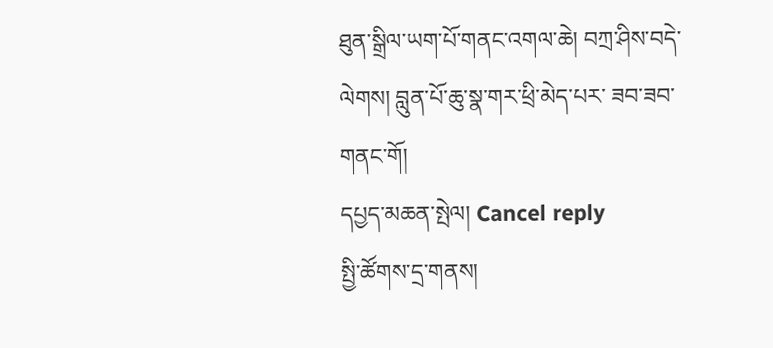ཐུན་སྒྲིལ་ཡག་པོ་གནང་འགལ་ཆེ། བཀྲ་ཤིས་བདེ་ལེགས། བླུན་པོ་ཆུ་སྣ་གར་ཕྲི་མེད་པར་ ཟབ་ཟབ་གནང་གོ།
དཔྱད་མཆན་སྤེལ། Cancel reply
སྤྱི་ཚོགས་དྲ་གནས།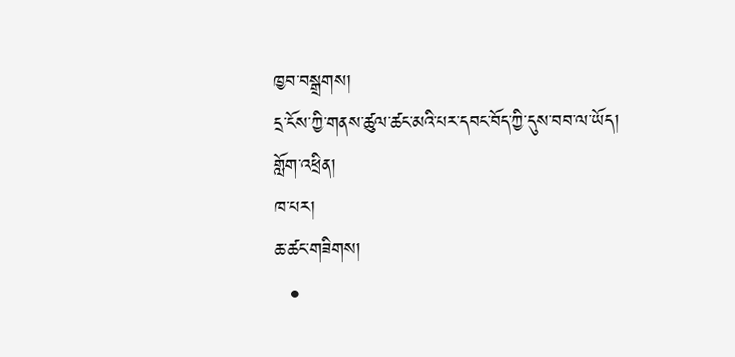ཁྱབ་བསྒྲགས།
དྲ་ངོས་ཀྱི་གནས་ཚུལ་ཚང་མའི་པར་དབང་བོད་ཀྱི་དུས་བབ་ལ་ཡོད།
གློག་འཕྲིན།
ཁ་པར།
ཆ་ཚང་གཟིགས།
  •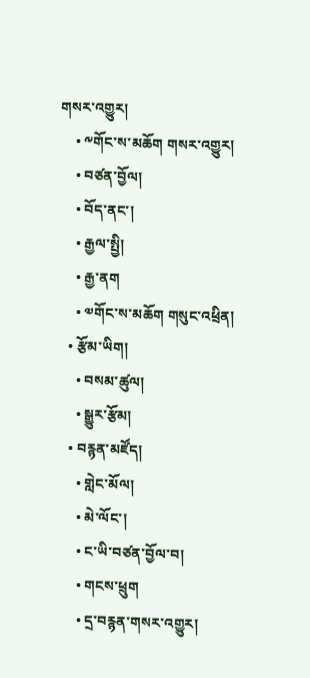གསར་འགྱུར།
    • ༸གོང་ས་མཆོག གསར་འགྱུར།
    • བཙན་བྱོལ།
    • བོད་ནང་།
    • རྒྱལ་སྤྱི།
    • རྒྱ་ནག
    • ༧གོང་ས་མཆོག གསུང་འཕྲིན།
  • རྩོམ་ཡིག།
    • བསམ་ཚུལ།
    • སྒྱུར་རྩོམ།
  • བརྙན་མཛོད།
    • གླེང་མོལ།
    • མེ་ལོང་།
    • ང་ཡི་བཙན་བྱོལ་བ།
    • གངས་ཕྲུག
    • དྲ་བརྙན་གསར་འགྱུར།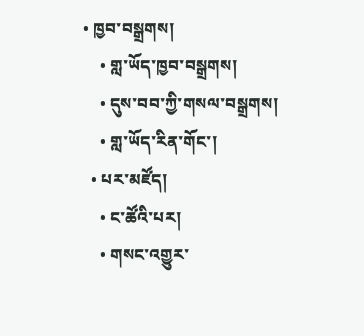• ཁྱབ་བསྒྲགས།
    • གླ་ཡོད་ཁྱབ་བསྒྲགས།
    • དུས་བབ་ཀྱི་གསལ་བསྒྲགས།
    • གླ་ཡོད་རིན་གོང་།
  • པར་མཛོད།
    • ང་ཚོའི་པར།
    • གསང་འགྱུར་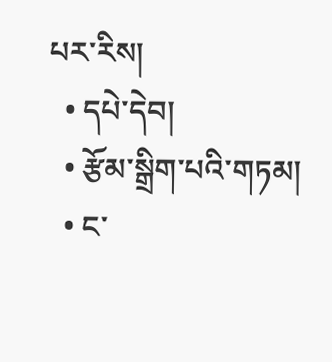པར་རིས།
  • དཔེ་དེབ།
  • རྩོམ་སྒྲིག་པའི་གཏམ།
  • ང་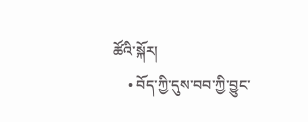ཚོའི་སྐོར།
    • བོད་ཀྱི་དུས་བབ་ཀྱི་བྱུང་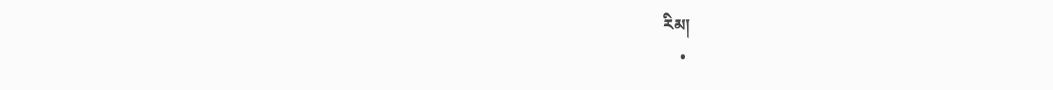རིམ།
    •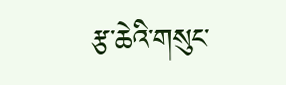རྩ་ཆེའི་གསུང་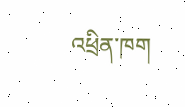འཕྲིན་ཁག